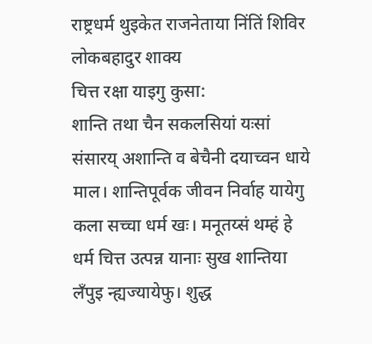राष्ट्रधर्म थुइकेत राजनेताया निंतिं शिविर
लोकबहादुर शाक्य
चित्त रक्षा याइगु कुसा:
शान्ति तथा चैन सकलसियां यःसां संसारय् अशान्ति व बेचैनी दयाच्वन धाये माल। शान्तिपूर्वक जीवन निर्वाह यायेगु कला सच्चा धर्म खः। मनूतय्सं थम्हं हे धर्म चित्त उत्पन्न यानाः सुख शान्तिया लँपुइ न्ह्यज्यायेफु। शुद्ध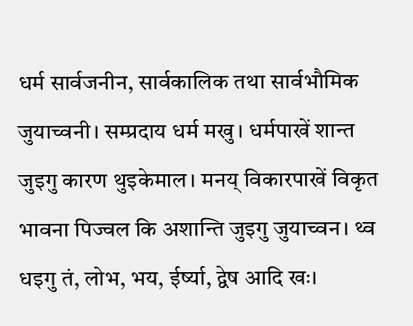धर्म सार्वजनीन, सार्वकालिक तथा सार्वभौमिक जुयाच्वनी। सम्प्रदाय धर्म मखु। धर्मपाखें शान्त जुइगु कारण थुइकेमाल। मनय् विकारपाखें विकृत भावना पिज्वल कि अशान्ति जुइगु जुयाच्वन। थ्व धइगु तं, लोभ, भय, ईर्ष्या, द्वेष आदि खः।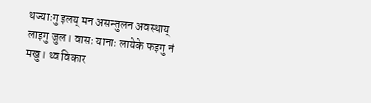थज्याःगु इलय् मन असन्तुलन अवस्थाय् लाइगु जुल। वासः यानाः लायेके फइगु नं मखु। थ्व विकार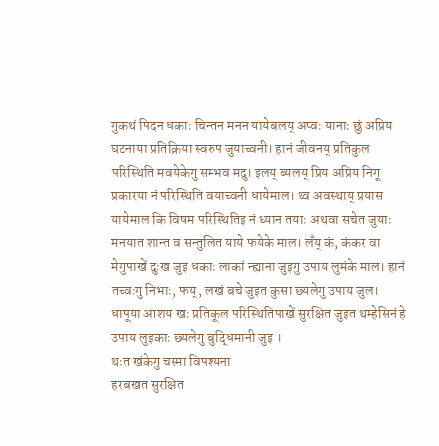गुकथं पिदन धकाः चिन्तन मनन यायेबलय् अप्वः यानाः छुं अप्रिय घटनाया प्रतिक्रिया स्वरुप जुयाच्वनी। हानं जीवनय् प्रतिकुल परिस्थिति मवयेकेगु सम्भव मदु। इलय् ब्यलय् प्रिय अप्रिय निगू प्रकारया नं परिस्थिति वयाच्वनी धायेमाल। थ्व अवस्थाय् प्रयास यायेमाल कि विषम परिस्थितिइ नं ध्यान तयाः अथवा सचेत जुयाः मनयात शान्त व सन्तुलित याये फयेके माल। लँय् कं, कंकर वा मेगुपाखें दुःख जुइ धकाः लाकां न्ह्याना जुइगु उपाय लुमंके माल। हानं तच्वःगु निभाः, फय्, लखं बचे जुइत कुसा छ्यलेगु उपाय जुल। धापूया आशय खः प्रतिकूल परिस्थितिपाखें सुरक्षित जुइत थम्हेसिनं हे उपाय लुइकाः छ्यलेगु बुद्धिमानी जुइ ।
थःत खंकेगु चस्मा विपश्यना
हरबखत सुरक्षित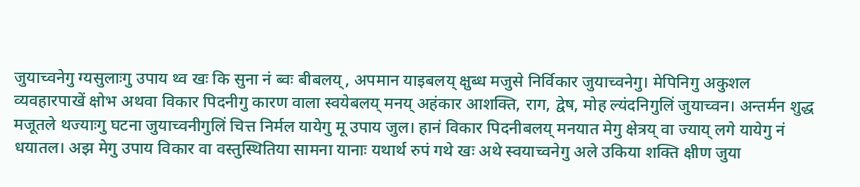जुयाच्वनेगु ग्यसुलाःगु उपाय थ्व खः कि सुना नं ब्वः बीबलय्, अपमान याइबलय् क्षुब्ध मजुसे निर्विकार जुयाच्वनेगु। मेपिनिगु अकुशल व्यवहारपाखें क्षोभ अथवा विकार पिदनीगु कारण वाला स्वयेबलय् मनय् अहंकार आशक्ति, राग, द्वेष, मोह ल्यंदनिगुलिं जुयाच्वन। अन्तर्मन शुद्ध मजूतले थज्याःगु घटना जुयाच्वनीगुलिं चित्त निर्मल यायेगु मू उपाय जुल। हानं विकार पिदनीबलय् मनयात मेगु क्षेत्रय् वा ज्याय् लगे यायेगु नं धयातल। अझ मेगु उपाय विकार वा वस्तुस्थितिया सामना यानाः यथार्थ रुपं गथे खः अथे स्वयाच्वनेगु अले उकिया शक्ति क्षीण जुया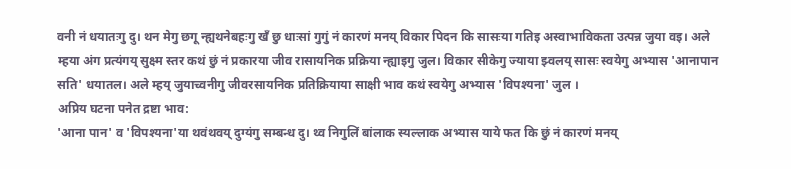वनी नं धयातःगु दु। थन मेगु छगू न्ह्यथनेबहःगु खँ छु धाःसां गुगुं नं कारणं मनय् विकार पिदन कि सासःया गतिइ अस्वाभाविकता उत्पन्न जुया वइ। अले म्हया अंग प्रत्यंगय् सुक्ष्म स्तर कथं छुं नं प्रकारया जीव रासायनिक प्रक्रिया न्ह्याइगु जुल। विकार सीकेगु ज्याया झ्वलय् सासः स्वयेगु अभ्यास 'आनापान सति' धयातल। अले म्हय् जुयाच्वनीगु जीवरसायनिक प्रतिक्रियाया साक्षी भाव कथं स्वयेगु अभ्यास 'विपश्यना' जुल ।
अप्रिय घटना पनेत द्रष्टा भाव:
'आना पान' व 'विपश्यना'या थवंथवय् दुग्यंगु सम्बन्ध दु। थ्व निगुलिं बांलाक स्यल्लाक अभ्यास याये फत कि छुं नं कारणं मनय्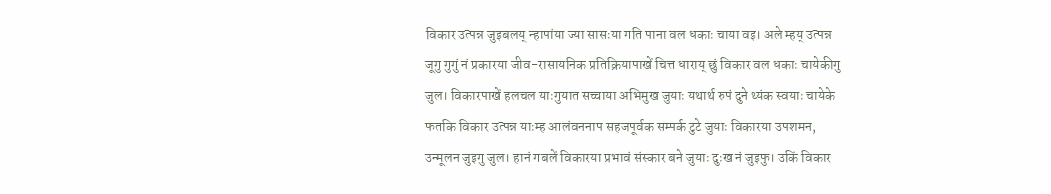विकार उत्पन्न जुइबलय् न्हापांया ज्या सासःया गति पाना वल धकाः चाया वइ। अले म्हय् उत्पन्न जूगु गुगुं नं प्रकारया जीव-रासायनिक प्रतिक्रियापाखें चित्त धाराय् छुं विकार वल धकाः चायेकीगु जुल। विकारपाखें हलचल याःगुयात सच्चाया अभिमुख जुयाः यथार्थ रुपं दुने थ्यंक स्वयाः चायेके फतकि विकार उत्पन्न याःम्ह आलंवननाप सहजपूर्वक सम्पर्क टुटे जुयाः विकारया उपशमन, उन्मूलन जुइगु जुल। हानं गबलें विकारया प्रभावं संस्कार बने जुयाः दुःख नं जुइफु। उकिं विकार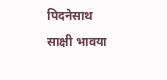पिदनेसाथ साक्षी भावया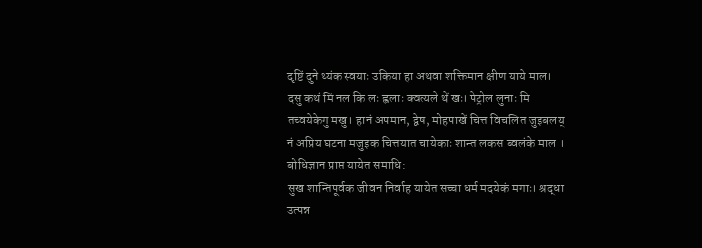दृष्टिं दुने थ्यंक स्वयाः उकिया हा अथवा शक्तिमान क्षीण याये माल। दसु कथं मिं नल कि लः ह्वलाः क्वत्यले थें खः। पेट्रोल लुनाः मि तच्वयेकेगु मखु। हानं अपमान, द्वेष, मोहपाखें चित्त विचलित जुइबलय् नं अप्रिय घटना मजुइक चित्तयात चायेकाः शान्त लकस ब्वलंके माल ।
बोधिज्ञान प्राप्त यायेत समाधि:
सुख शान्तिपूर्वक जीवन निर्वाह यायेत सच्चा धर्म मदयेकं मगाः। श्रद्धा उत्पन्न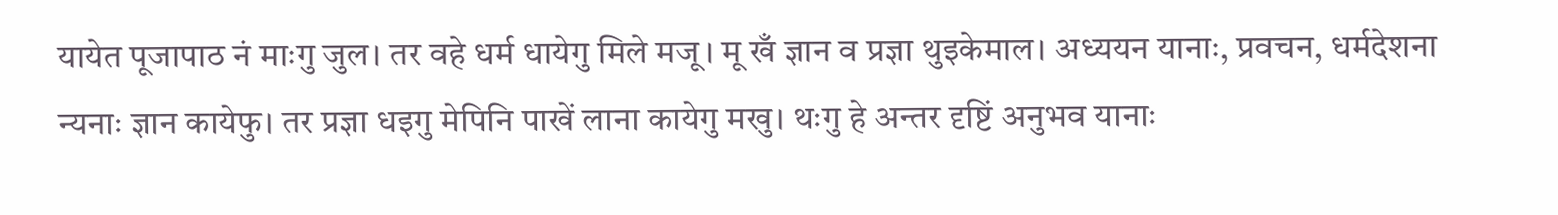यायेत पूजापाठ नं माःगु जुल। तर वहे धर्म धायेगु मिले मजू। मू खँ ज्ञान व प्रज्ञा थुइकेमाल। अध्ययन यानाः, प्रवचन, धर्मदेशना न्यनाः ज्ञान कायेफु। तर प्रज्ञा धइगु मेपिनि पाखें लाना कायेगु मखु। थःगु हे अन्तर दृष्टिं अनुभव यानाः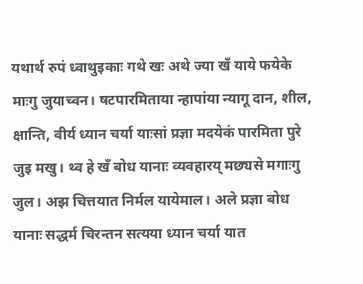यथार्थ रुपं ध्वाथुइकाः गथे खः अथे ज्या खँ याये फयेके माःगु जुयाच्वन। षटपारमिताया न्हापांया न्यागू दान, शील, क्षान्ति, वीर्य ध्यान चर्या याःसां प्रज्ञा मदयेकं पारमिता पुरे जुइ मखु। थ्व हे खँ बोध यानाः व्यवहारय् मछ्यसे मगाःगु जुल। अझ चित्तयात निर्मल यायेमाल। अले प्रज्ञा बोध यानाः सद्धर्म चिरन्तन सत्यया ध्यान चर्या यात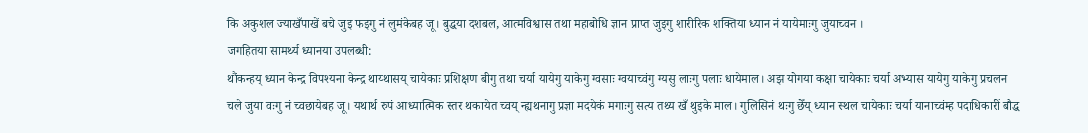कि अकुशल ज्याखँपाखें बचे जुइ फइगु नं लुमंकेबह जू। बुद्धया दशबल, आत्मविश्वास तथा महाबोधि ज्ञान प्राप्त जुइगु शारीरिक शक्तिया ध्यान नं यायेमाःगु जुयाच्वन ।
जगहितया सामर्थ्य ध्यानया उपलब्धी:
थौंकन्हय् ध्यान केन्द्र विपश्यना केन्द्र थाय्थासय् चायेकाः प्रशिक्षण बीगु तथा चर्या यायेगु याकेगु ग्वसाः ग्वयाच्वंगु ग्यसु लाःगु पलाः धायेमाल। अझ योगया कक्षा चायेकाः चर्या अभ्यास यायेगु याकेगु प्रचलन चले जुया वःगु नं च्वछायेबह जू। यथार्थ रुपं आध्यात्मिक स्तर थकायेत च्वय् न्ह्यथनागु प्रज्ञा मदयेकं मगाःगु सत्य तथ्य खँ थुइके माल। गुलिसिनं थःगु छेँय् ध्यान स्थल चायेकाः चर्या यानाच्वंम्ह पदाधिकारीं बौद्ध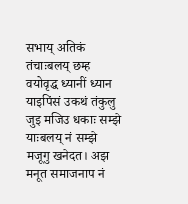सभाय् अतिकं तंचाःबलय् छम्ह वयोवृद्ध ध्यानीं ध्यान याइपिंसं उकथं तंकुलु जुइ मजिउ धकाः सम्झे याःबलय् नं सम्झे मजूगु खनेदत। अझ मनूत समाजनाप नं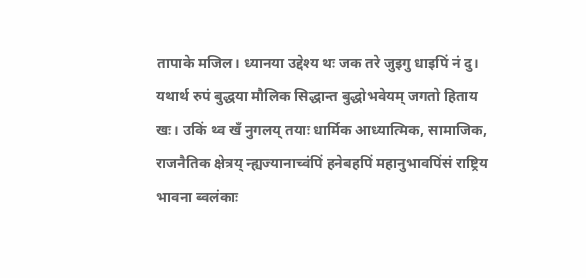तापाके मजिल। ध्यानया उद्देश्य थः जक तरे जुइगु धाइपिं नं दु। यथार्थ रुपं बुद्धया मौलिक सिद्धान्त बुद्धोभवेयम् जगतो हिताय खः। उकिं थ्व खँ नुगलय् तयाः धार्मिक आध्यात्मिक, सामाजिक, राजनैतिक क्षेत्रय् न्ह्यज्यानाच्वंपिं हनेबहपिं महानुभावपिंसं राष्ट्रिय भावना ब्वलंकाः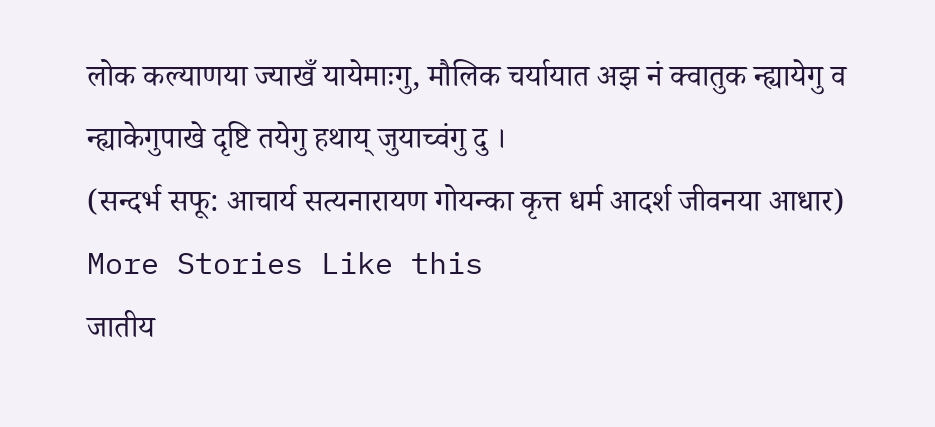लोक कल्याणया ज्याखँ यायेमाःगु, मौलिक चर्यायात अझ नं क्वातुक न्ह्यायेगु व न्ह्याकेगुपाखे दृष्टि तयेगु हथाय् जुयाच्वंगु दु ।
(सन्दर्भ सफू: आचार्य सत्यनारायण गोयन्का कृत्त धर्म आदर्श जीवनया आधार)
More Stories Like this
जातीय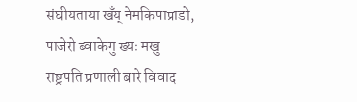संघीयताया खँय् नेमकिपाप्राडो, पाजेरो ब्वाकेगु ख्यः मखु
राष्ट्रपति प्रणाली बारे विवाद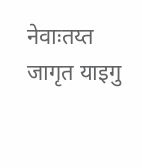नेवाःतय्त जागृत याइगु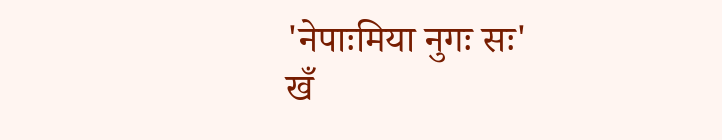'नेपाःमिया नुगः सः'
खँ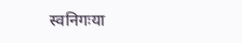स्वनिगःया